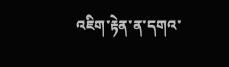འཇིག་རྟེན་ན་དགའ་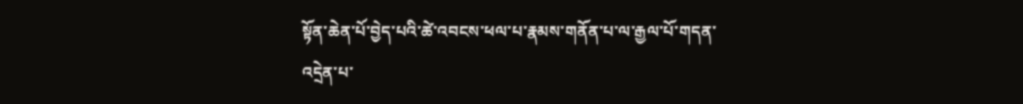སྟོན་ཆེན་པོ་བྱེད་པའི་ཚེ་འབངས་ཕལ་པ་རྣམས་གནོན་པ་ལ་རྒྱལ་པོ་གདན་འདྲེན་པ་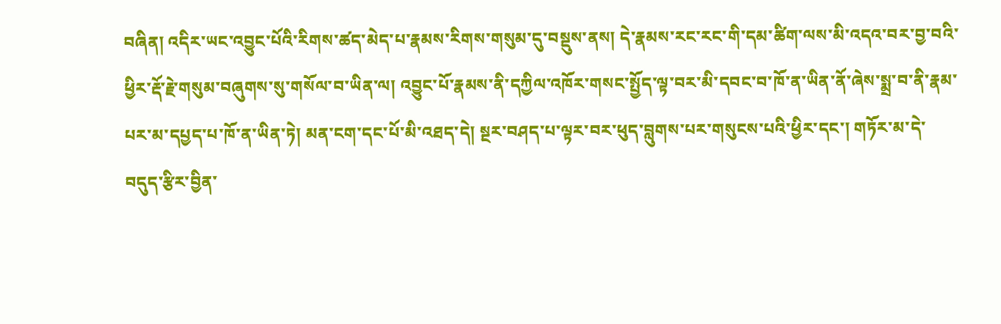བཞིན། འདིར་ཡང་འབྱུང་པོའི་རིགས་ཚད་མེད་པ་རྣམས་རིགས་གསུམ་དུ་བསྡུས་ནས། དེ་རྣམས་རང་རང་གི་དམ་ཚིག་ལས་མི་འདའ་བར་བྱ་བའི་ཕྱིར་རྡོ་རྗེ་གསུམ་བཞུགས་སུ་གསོལ་བ་ཡིན་ལ། འབྱུང་པོ་རྣམས་ནི་དཀྱིལ་འཁོར་གསང་སྤྱོད་ལྟ་བར་མི་དབང་བ་ཁོ་ན་ཡིན་ནོ་ཞེས་སྨྲ་བ་ནི་རྣམ་པར་མ་དཔྱད་པ་ཁོ་ན་ཡིན་ཏེ། མན་ངག་དང་པོ་མི་འཐད་དེ། སྔར་བཤད་པ་ལྟར་བར་ཕུད་བླུགས་པར་གསུངས་པའི་ཕྱིར་དང་། གཏོར་མ་དེ་བདུད་རྩིར་བྱིན་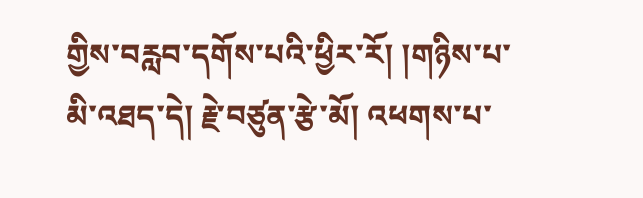གྱིས་བརླབ་དགོས་པའི་ཕྱིར་རོ། །གཉིས་པ་མི་འཐད་དེ། རྗེ་བཙུན་རྩེ་མོ། འཕགས་པ་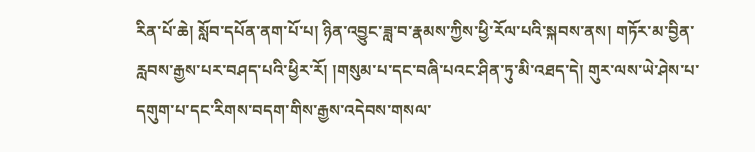རིན་པོ་ཆེ། སློབ་དཔོན་ནག་པོ་པ། ཉིན་འབྱུང་ཟླ་བ་རྣམས་ཀྱིས་ཕྱི་རོལ་པའི་སྐབས་ནས། གཏོར་མ་བྱིན་རླབས་རྒྱས་པར་བཤད་པའི་ཕྱིར་རོ། །གསུམ་པ་དང་བཞི་པའང་ཤིན་ཏུ་མི་འཐད་དེ། གུར་ལས་ཡེ་ཤེས་པ་དགུག་པ་དང་རིགས་བདག་གིས་རྒྱས་འདེབས་གསལ་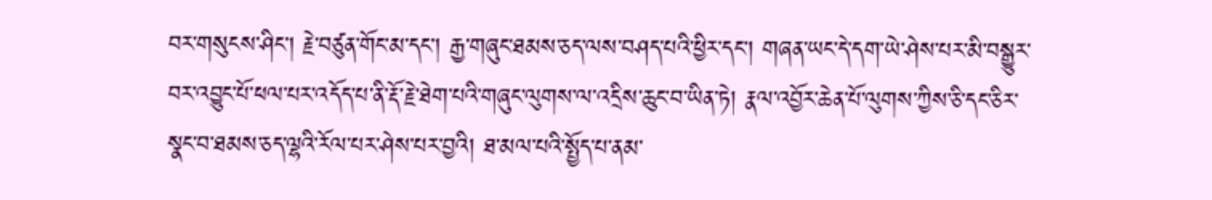བར་གསུངས་ཤིང་། རྗེ་བཙུན་གོང་མ་དང་། རྒྱ་གཞུང་ཐམས་ཅད་ལས་བཤད་པའི་ཕྱིར་དང་། གཞན་ཡང་དེ་དག་ཡེ་ཤེས་པར་མི་བསྒྱུར་བར་འབྱུང་པོ་ཕལ་པར་འདོད་པ་ནི་རྡོ་རྗེ་ཐེག་པའི་གཞུང་ལུགས་ལ་འདྲིས་ཆུང་བ་ཡིན་ཏེ། རྣལ་འབྱོར་ཆེན་པོ་ལུགས་ཀྱིས་ཅི་དང་ཅིར་སྣང་བ་ཐམས་ཅད་ལྷའི་རོལ་པར་ཤེས་པར་བྱའི། ཐ་མལ་པའི་སྤྱོད་པ་ནམ་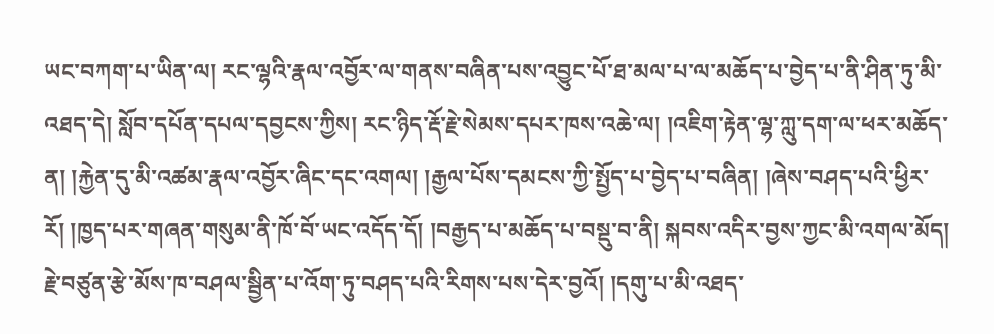ཡང་བཀག་པ་ཡིན་ལ། རང་ལྷའི་རྣལ་འབྱོར་ལ་གནས་བཞིན་པས་འབྱུང་པོ་ཐ་མལ་པ་ལ་མཆོད་པ་བྱེད་པ་ནི་ཤིན་ཏུ་མི་འཐད་དེ། སློབ་དཔོན་དཔལ་དབྱངས་ཀྱིས། རང་ཉིད་རྡོ་རྗེ་སེམས་དཔར་ཁས་འཆེ་ལ། །འཇིག་རྟེན་ལྷ་ཀླུ་དག་ལ་ཕར་མཆོད་ན། །རྐྱེན་དུ་མི་འཚམ་རྣལ་འབྱོར་ཞིང་དང་འགལ། །རྒྱལ་པོས་དམངས་ཀྱི་སྤྱོད་པ་བྱེད་པ་བཞིན། །ཞེས་བཤད་པའི་ཕྱིར་རོ། །ཁྱད་པར་གཞན་གསུམ་ནི་ཁོ་བོ་ཡང་འདོད་དོ། །བརྒྱད་པ་མཆོད་པ་བསྡུ་བ་ནི། སྐབས་འདིར་བྱས་ཀྱང་མི་འགལ་མོད། རྗེ་བཙུན་རྩེ་མོས་ཁ་བཤལ་སྦྱིན་པ་འོག་ཏུ་བཤད་པའི་རིགས་པས་དེར་བྱའོ། །དགུ་པ་མི་འཐད་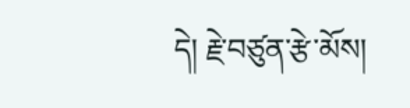དེ། རྗེ་བཙུན་རྩེ་མོས།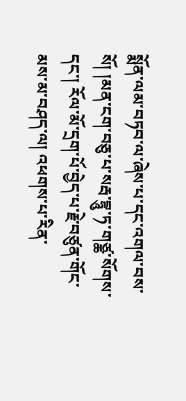སྨོན་ལམ་བཏབ་ལ་ཞེས་པ་དང་འགལ་བས་སོ། །མན་ངག་བཅུ་པ་སརྦ་བྷཱུ་ཏ་གཙྪ་སོགས་དང་། རོལ་མོ་དྲག་པོ་བྱེད་པ་རྗེ་བཙུན་གོང་མས་མ་བཤད་ལ། འཕགས་པ་རིན་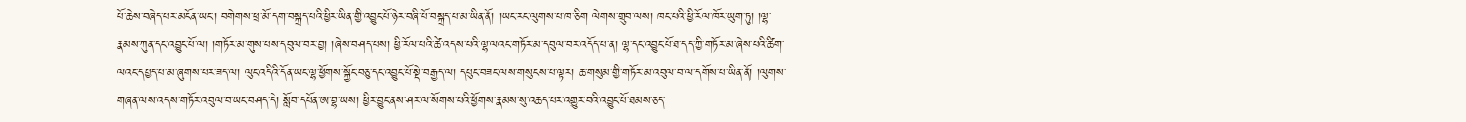པོ་ཆེས་བཞེད་པར་མངོན་ཡང་། བགེགས་ཕྲ་མོ་དག་བསྐྲད་པའི་ཕྱིར་ཡིན་གྱི་འབྱུང་པོ་ཉེར་བཞི་པོ་བསྐྲད་པ་མ་ཡིན་ནོ། །ཡང་རང་ལུགས་པ་ཁ་ཅིག ལེགས་གྲུབ་ལས། ཁང་པའི་ཕྱི་རོལ་ཁོར་ཡུག་ཏུ། །ལྷ་རྣམས་ཀུན་དང་འབྱུང་པོ་ལ། །གཏོར་མ་གུས་པས་དབུལ་བར་བྱ། །ཞེས་བཤད་པས། ཕྱི་རོལ་པའི་ཚེ་འདས་པའི་ལྷ་ལའང་གཏོར་མ་དབུལ་བར་འདོད་པ་ན། ལྷ་དང་འབྱུང་པོ་ཐ་དད་ཀྱི་གཏོར་མ་ཞེས་པའི་ཚིག་ལའང་དཔྱད་པ་མ་ཞུགས་པར་ཟད་ལ། ལུང་འདིའི་དོན་ཡང་ལྷ་ཕྱོགས་སྐྱོང་བཅུ་དང་འབྱུང་པོ་སྡེ་བརྒྱད་ལ། དཔུང་བཟང་ལས་གསུངས་པ་ལྟར། ཆ་གསུམ་གྱི་གཏོར་མ་འབུལ་བ་ལ་དགོས་པ་ཡིན་ནོ། །ལུགས་གཞན་ལས་འདས་གཏོར་འབུལ་བ་ཡང་བཤད་དེ། སློབ་དཔོན་ཨ་བྷ་ཡས། ཕྱིར་བྱུང་ནས་ཤར་ལ་སོགས་པའི་ཕྱོགས་རྣམས་སུ་འཆད་པར་འགྱུར་བའི་འབྱུང་པོ་ཐམས་ཅད་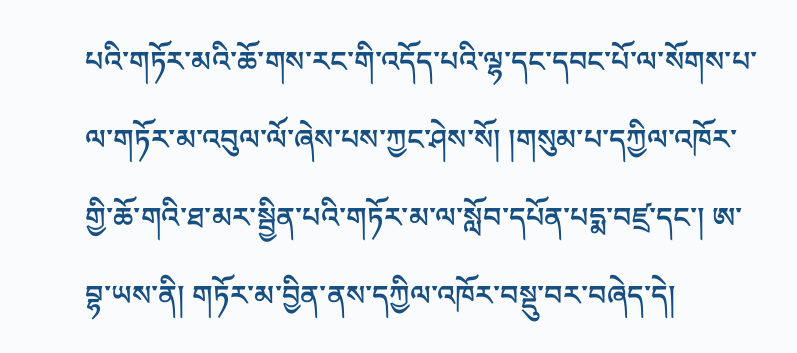པའི་གཏོར་མའི་ཆོ་གས་རང་གི་འདོད་པའི་ལྷ་དང་དབང་པོ་ལ་སོགས་པ་ལ་གཏོར་མ་འབུལ་ལོ་ཞེས་པས་ཀྱང་ཤེས་སོ། །གསུམ་པ་དཀྱིལ་འཁོར་གྱི་ཆོ་གའི་ཐ་མར་སྦྱིན་པའི་གཏོར་མ་ལ་སློབ་དཔོན་པདྨ་བཛྲ་དང་། ཨ་བྷ་ཡས་ནི། གཏོར་མ་བྱིན་ནས་དཀྱིལ་འཁོར་བསྡུ་བར་བཞེད་དེ།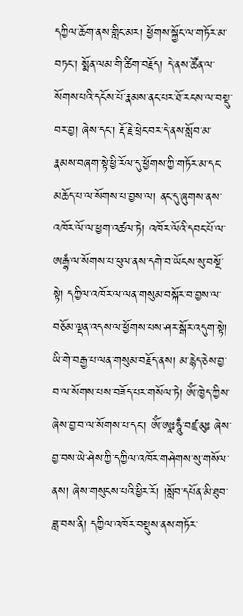དཀྱིལ་ཆོག་ནས་གླིང་མར། ཕྱོགས་སྐྱོང་ལ་གཏོར་མ་བཏང་། སྨོན་ལམ་གི་ཚིག་བརྗོད། དེ་ནས་ཚོན་ལ་སོགས་པའི་དངོས་པོ་རྣམས་ནང་པར་ཐོ་རངས་ལ་བསྡུ་བར་བྱ། ཞེས་དང་། རྡོ་རྗེ་ཕྲེང་བར་དེ་ནས་སློབ་མ་རྣམས་བཞག་སྟེ་ཕྱི་རོལ་དུ་ཕྱོགས་ཀྱི་གཏོར་མ་དང་མཆོད་པ་ལ་སོགས་པ་བྱས་ལ། ནང་དུ་ཞུགས་ནས་འཁོར་ལོ་ལ་ཕྱག་འཚལ་ཏེ། འཁོར་ལོའི་དབང་པོ་ལ་ཨརྒྷཾ་ལ་སོགས་པ་ཕུལ་ནས་དགེ་བ་ཡོངས་སུ་བསྔོ་སྟེ། དཀྱིལ་འཁོར་ལ་ལན་གསུམ་བསྐོར་བ་བྱས་ལ་བཅོམ་ལྡན་འདས་ལ་ཕྱོགས་པས་ཤར་སྒོར་འདུག་སྟེ། ཡི་གེ་བརྒྱ་པ་ལན་གསུམ་བརྗོད་ནས། མ་རྙེད་ཅེས་བྱ་བ་ལ་སོགས་པས་བཟོད་པར་གསོལ་ཏེ། ཨོཾ་ཁྱེད་ཀྱིས་ཞེས་བྱ་བ་ལ་སོགས་པ་དང་། ཨོཾ་ཨཱཿཧཱུྃ་བཛྲ་མུཿ ཞེས་བྱ་བས་ཡེ་ཤེས་ཀྱི་དཀྱིལ་འཁོར་གཤེགས་སུ་གསོལ་ནས། ཞེས་གསུངས་པའི་ཕྱིར་རོ། །སློབ་དཔོན་མི་ཐུབ་ཟླ་བས་ནི། དཀྱིལ་འཁོར་བསྡུས་ནས་གཏོར་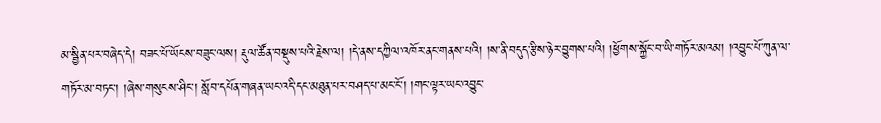མ་སྦྱིན་པར་བཞེད་དེ། བཟང་པོ་ཡོངས་བཟུང་ལས། རྡུལ་ཚོན་བསྡུས་པའི་རྗེས་ལ། །དེ་ནས་དཀྱིལ་འཁོར་ནང་གནས་པའི། །ས་ནི་བདུད་རྩིས་ཉེར་བྱུགས་པའི། །ཕྱོགས་སྐྱོང་བ་ཡི་གཏོར་མའམ། །འབྱུང་པོ་ཀུན་ལ་གཏོར་མ་བཏང་། །ཞེས་གསུངས་ཤིང་། སློབ་དཔོན་གཞན་ཡང་འདི་དང་མཐུན་པར་བཤད་པ་མང་ངོ་། །གང་ལྟར་ཡང་འབྱུང་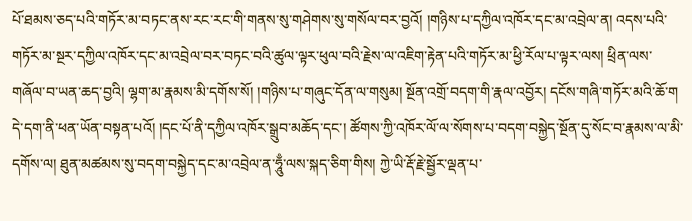པོ་ཐམས་ཅད་པའི་གཏོར་མ་བཏང་ནས་རང་རང་གི་གནས་སུ་གཤེགས་སུ་གསོལ་བར་བྱའོ། །གཉིས་པ་དཀྱིལ་འཁོར་དང་མ་འབྲེལ་ན། འདས་པའི་གཏོར་མ་སྔར་དཀྱིལ་འཁོར་དང་མ་འབྲེལ་བར་བཏང་བའི་ཚུལ་ལྟར་ཕུལ་བའི་རྗེས་ལ་འཇིག་རྟེན་པའི་གཏོར་མ་ཕྱི་རོལ་པ་ལྟར་ལས། ཕྲིན་ལས་གཞོལ་བ་ཡན་ཆད་བྱའི། ལྷག་མ་རྣམས་མི་དགོས་སོ། །གཉིས་པ་གཞུང་དོན་ལ་གསུམ། སྔོན་འགྲོ་བདག་གི་རྣལ་འབྱོར། དངོས་གཞི་གཏོར་མའི་ཆོ་ག དེ་དག་ནི་ཕན་ཡོན་བསྟན་པའོ། །དང་པོ་ནི་དཀྱིལ་འཁོར་སྒྲུབ་མཆོད་དང་། ཚོགས་ཀྱི་འཁོར་ལོ་ལ་སོགས་པ་བདག་བསྐྱེད་སྔོན་དུ་སོང་བ་རྣམས་ལ་མི་དགོས་ལ། ཐུན་མཚམས་སུ་བདག་བསྐྱེད་དང་མ་འབྲེལ་ན་ཧཱུྃ་ལས་སྐད་ཅིག་གིས། ཀྱེ་ཡི་རྡོ་རྗེ་སྦྱོར་ལྡན་པ་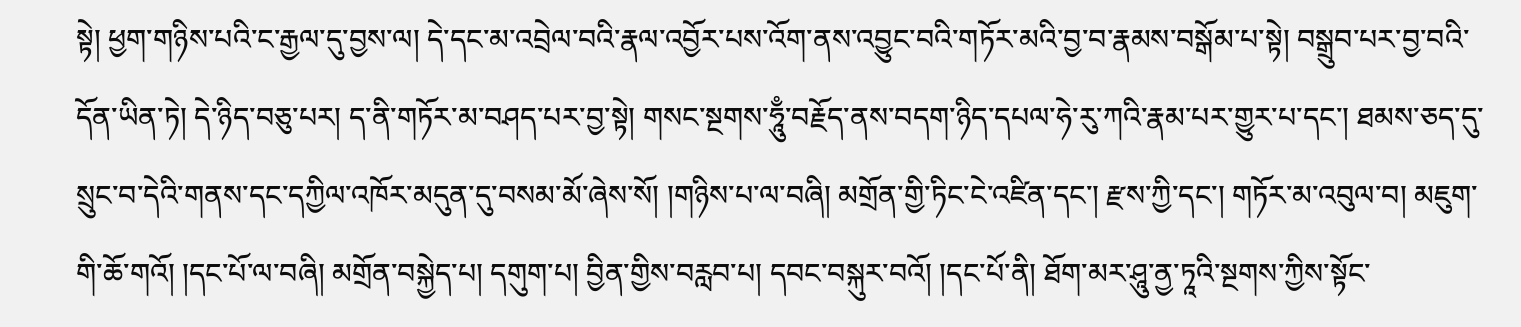སྟེ། ཕྱག་གཉིས་པའི་ང་རྒྱལ་དུ་བྱས་ལ། དེ་དང་མ་འབྲེལ་བའི་རྣལ་འབྱོར་པས་འོག་ནས་འབྱུང་བའི་གཏོར་མའི་བྱ་བ་རྣམས་བསྒོམ་པ་སྟེ། བསྒྲུབ་པར་བྱ་བའི་དོན་ཡིན་ཏེ། དེ་ཉིད་བཅུ་པར། ད་ནི་གཏོར་མ་བཤད་པར་བྱ་སྟེ། གསང་སྔགས་ཧཱུྃ་བརྗོད་ནས་བདག་ཉིད་དཔལ་ཧེ་རུ་ཀའི་རྣམ་པར་གྱུར་པ་དང་། ཐམས་ཅད་དུ་སྲུང་བ་དེའི་གནས་དང་དཀྱིལ་འཁོར་མདུན་དུ་བསམ་མོ་ཞེས་སོ། །གཉིས་པ་ལ་བཞི། མགྲོན་གྱི་ཏིང་ངེ་འཛིན་དང་། རྫས་ཀྱི་དང་། གཏོར་མ་འབུལ་བ། མཇུག་གི་ཆོ་གའོ། །དང་པོ་ལ་བཞི། མགྲོན་བསྐྱེད་པ། དགུག་པ། བྱིན་གྱིས་བརླབ་པ། དབང་བསྐུར་བའོ། །དང་པོ་ནི། ཐོག་མར་ཤཱུ་ནྱ་ཏཱའི་སྔགས་ཀྱིས་སྟོང་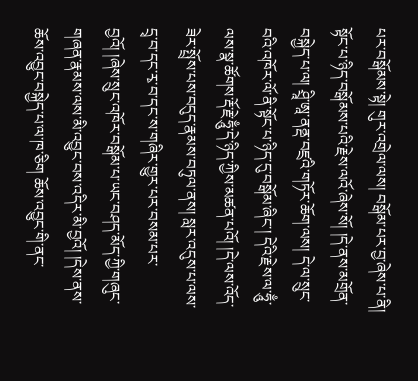པར་བསྒོམས་སྟེ། གུར་འགྲེལ་ལས། བསྒོམ་པར་བྱ་ཞེས་པ་ནི། སྟོང་པ་ཉིད་བསྒོམས་པའི་རྗེས་ལའོ་ཞེས་སོ། །དེ་ནས་མགྲོན་བསྐྱེད་པ་ལ། ཤྲཱི་ཨཱ་ནནྡ་བཛྲའི་གཏོར་ཆོག་ལས། དེ་ལ་སྲུང་བའི་འཁོར་ལོ་ནི་སྟོང་པ་ཉིད་དུ་བསྒོམ་ཞིང་། དེའི་རྗེས་ལ་ཧཱུྃ་ལས་སྣ་ཚོགས་རྡོ་རྗེ་ཧཱུྃ་དེ་ཉིད་ཀྱིས་མཚན་པའོ། །དེ་ལས་འོད་ཟེར་སྤྲོས་པས་བདུད་རྣམས་བཏུལ་ནས། སླར་འདུས་པ་ལས་དྲྭ་བ་དང་རྭ་བ་དང་ས་གཞིར་གྱུར་པར་བསམ་པར་བྱའོ། །ཞེས་སྲུང་འཁོར་བསྒོམ་པ་ཡང་བཤད་མོད་ཀྱི་གཞུང་གཞན་རྣམས་ལས་མི་འབྱུང་བས་འདིར་མི་བྱའོ། །དེས་ནས་ཆོས་འབྱུང་བསྐྱེད་པ་ལ་ཁ་ཅིག ཆོས་འབྱུང་གི་ནང་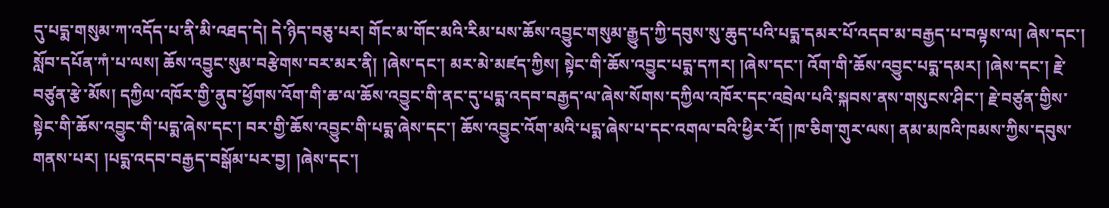དུ་པདྨ་གསུམ་ཀ་འདོད་པ་ནི་མི་འཐད་དེ། དེ་ཉིད་བཅུ་པར། གོང་མ་གོང་མའི་རིམ་པས་ཆོས་འབྱུང་གསུམ་རྒྱུད་ཀྱི་དབུས་སུ་ཆུད་པའི་པདྨ་དམར་པོ་འདབ་མ་བརྒྱད་པ་བལྟས་ལ། ཞེས་དང་། སློབ་དཔོན་ཀཾ་པ་ལས། ཆོས་འབྱུང་སུམ་བརྩེགས་བར་མར་ནི། །ཞེས་དང་། མར་མེ་མཛད་ཀྱིས། སྟེང་གི་ཆོས་འབྱུང་པདྨ་དཀར། །ཞེས་དང་། འོག་གི་ཆོས་འབྱུང་པདྨ་དམར། །ཞེས་དང་། རྗེ་བཙུན་རྩེ་མོས། དཀྱིལ་འཁོར་གྱི་ནུབ་ཕྱོགས་འོག་གི་ཆ་ལ་ཆོས་འབྱུང་གི་ནང་དུ་པདྨ་འདབ་བརྒྱད་ལ་ཞེས་སོགས་དཀྱིལ་འཁོར་དང་འབྲེལ་པའི་སྐབས་ནས་གསུངས་ཤིང་། རྗེ་བཙུན་གྱིས་སྟེང་གི་ཆོས་འབྱུང་གི་པདྨ་ཞེས་དང་། བར་གྱི་ཆོས་འབྱུང་གི་པདྨ་ཞེས་དང་། ཆོས་འབྱུང་འོག་མའི་པདྨ་ཞེས་པ་དང་འགལ་བའི་ཕྱིར་རོ། །ཁ་ཅིག་གུར་ལས། ནམ་མཁའི་ཁམས་ཀྱིས་དབུས་གནས་པར། །པདྨ་འདབ་བརྒྱད་བསྒོམ་པར་བྱ། །ཞེས་དང་།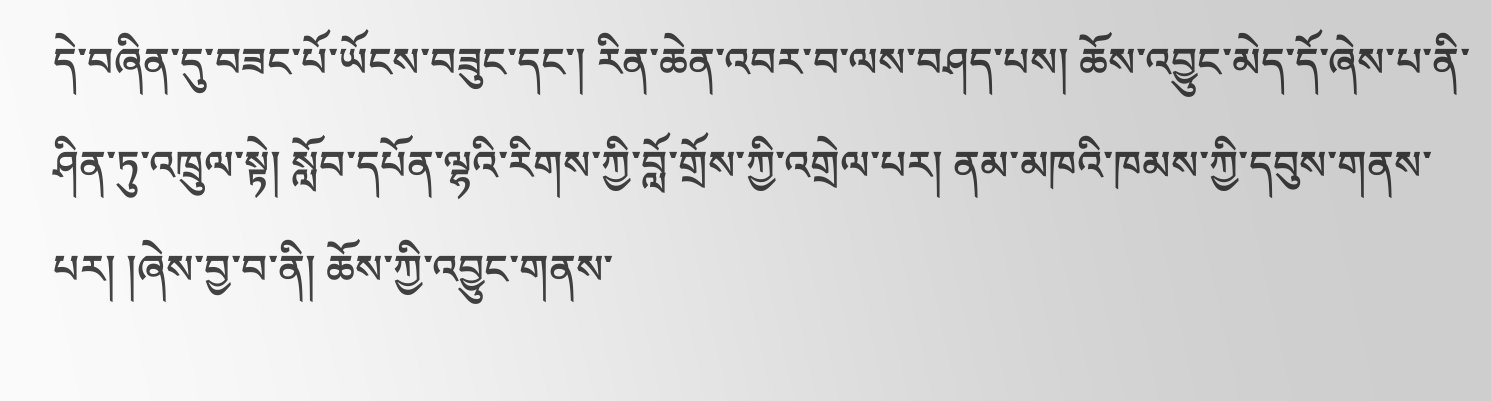དེ་བཞིན་དུ་བཟང་པོ་ཡོངས་བཟུང་དང་། རིན་ཆེན་འབར་བ་ལས་བཤད་པས། ཆོས་འབྱུང་མེད་དོ་ཞེས་པ་ནི་ཤིན་ཏུ་འཁྲུལ་སྟེ། སློབ་དཔོན་ལྷའི་རིགས་ཀྱི་བློ་གྲོས་ཀྱི་འགྲེལ་པར། ནམ་མཁའི་ཁམས་ཀྱི་དབུས་གནས་པར། །ཞེས་བྱ་བ་ནི། ཆོས་ཀྱི་འབྱུང་གནས་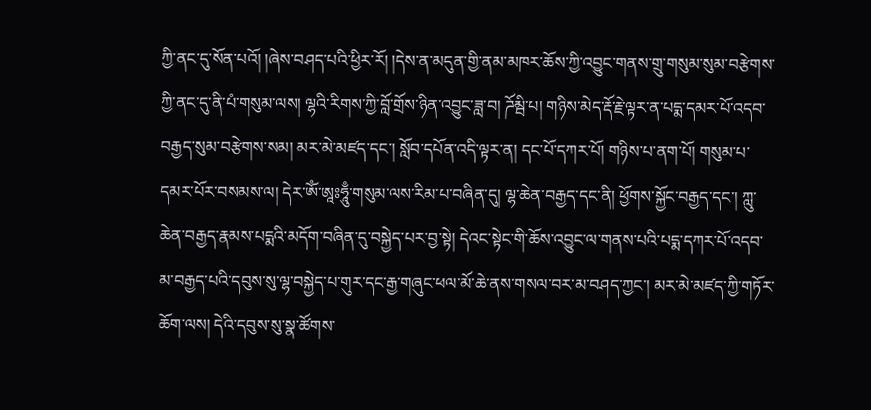ཀྱི་ནང་དུ་སོན་པའོ། །ཞེས་བཤད་པའི་ཕྱིར་རོ། །དེས་ན་མདུན་གྱི་ནམ་མཁར་ཆོས་ཀྱི་འབྱུང་གནས་གྲུ་གསུམ་སུམ་བརྩེགས་ཀྱི་ནང་དུ་ནི་པཾ་གསུམ་ལས། ལྷའི་རིགས་ཀྱི་བློ་གྲོས་ཉིན་འབྱུང་ཟླ་བ། ཌོམྦི་པ། གཉིས་མེད་རྡོ་རྗེ་ལྟར་ན་པདྨ་དམར་པོ་འདབ་བརྒྱད་སུམ་བརྩེགས་སམ། མར་མེ་མཛད་དང་། སློབ་དཔོན་འདི་ལྟར་ན། དང་པོ་དཀར་པོ། གཉིས་པ་ནག་པོ། གསུམ་པ་དམར་པོར་བསམས་ལ། དེར་ཨོཾ་ཨཱཿཧཱུྃ་གསུམ་ལས་རིམ་པ་བཞིན་དུ། ལྷ་ཆེན་བརྒྱད་དང་ནི། ཕྱོགས་སྐྱོང་བརྒྱད་དང་། ཀླུ་ཆེན་བརྒྱད་རྣམས་པདྨའི་མདོག་བཞིན་དུ་བསྐྱེད་པར་བྱ་སྟེ། དེའང་སྟེང་གི་ཆོས་འབྱུང་ལ་གནས་པའི་པདྨ་དཀར་པོ་འདབ་མ་བརྒྱད་པའི་དབུས་སུ་ལྷ་བསྐྱེད་པ་གུར་དང་རྒྱ་གཞུང་ཕལ་མོ་ཆེ་ནས་གསལ་བར་མ་བཤད་ཀྱང་། མར་མེ་མཛད་ཀྱི་གཏོར་ཆོག་ལས། དེའི་དབུས་སུ་སྣ་ཚོགས་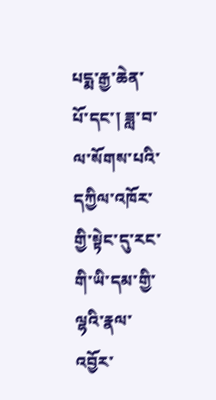པདྨ་རྒྱ་ཆེན་པོ་དང་། ཟླ་བ་ལ་སོགས་པའི་དཀྱིལ་འཁོར་གྱི་སྟེང་དུ་རང་གི་ཡི་དམ་གྱི་ལྷའི་རྣལ་འབྱོར་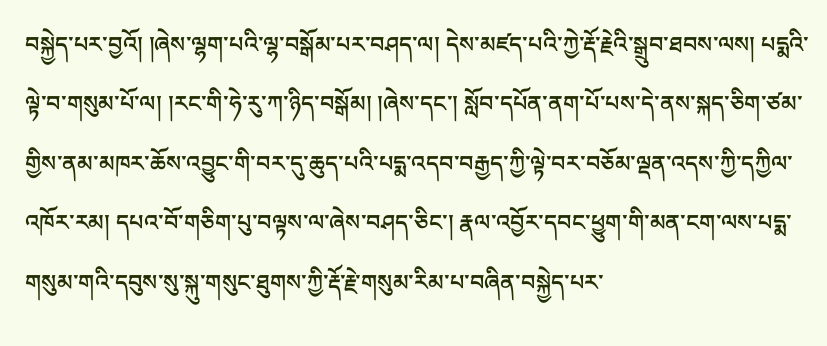བསྐྱེད་པར་བྱའོ། །ཞེས་ལྷག་པའི་ལྷ་བསྒོམ་པར་བཤད་ལ། དེས་མཛད་པའི་ཀྱེ་རྡོ་རྗེའི་སྒྲུབ་ཐབས་ལས། པདྨའི་ལྟེ་བ་གསུམ་པོ་ལ། །རང་གི་ཧེ་རུ་ཀ་ཉིད་བསྒོམ། །ཞེས་དང་། སློབ་དཔོན་ནག་པོ་པས་དེ་ནས་སྐད་ཅིག་ཙམ་གྱིས་ནམ་མཁར་ཆོས་འབྱུང་གི་བར་དུ་ཆུད་པའི་པདྨ་འདབ་བརྒྱད་ཀྱི་ལྟེ་བར་བཅོམ་ལྡན་འདས་ཀྱི་དཀྱིལ་འཁོར་རམ། དཔའ་བོ་གཅིག་པུ་བལྟས་ལ་ཞེས་བཤད་ཅིང་། རྣལ་འབྱོར་དབང་ཕྱུག་གི་མན་ངག་ལས་པདྨ་གསུམ་གའི་དབུས་སུ་སྐུ་གསུང་ཐུགས་ཀྱི་རྡོ་རྗེ་གསུམ་རིམ་པ་བཞིན་བསྐྱེད་པར་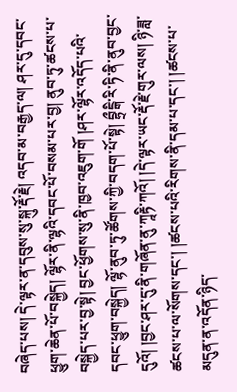བཞེད་པས། དེ་ལྟར་ན་དབུས་སུ་སྐུ་རྡོ་རྗེ། འདབ་མ་བརྒྱད་ལ། ཤར་དུ་དབང་ཕྱུག་ཆེན་པོ་བསྐྱེད། ལྷོར་ནི་ལྷའི་དབང་པོ་བསམ་པར་བྱ། ནུབ་ཏུ་ཚངས་པ་བསྐྱེད་པར་བྱ་སྟེ། བྱང་ཕྱོགས་སུ་ནི་ཁྱབ་འཇུག་གོ །ཤར་ལྷོར་འདོད་པའི་དབང་ཕྱུག་བསྐྱེད། ལྷོ་ནུབ་ཏུ་ཚོགས་ཀྱི་བདག་པོ་སྟེ། བྷྲྀངྒི་རི་ཏི་ནི་ནུབ་བྱང་དུའོ། །བྱང་ཤར་དུ་ནི་གཞོན་ནུ་ཀཱརྟི་ཀའོ། །དེ་ལྟར་ཡང་རྡོ་རྗེ་གུར་ལས། ཉི་ཟླ་ཚངས་པ་ལ་སོགས་དང་། །ཚངས་པའི་རིགས་ནི་དམ་པ་དང་། །ཚངས་པ་མདུན་ན་འདོན་ཉིད་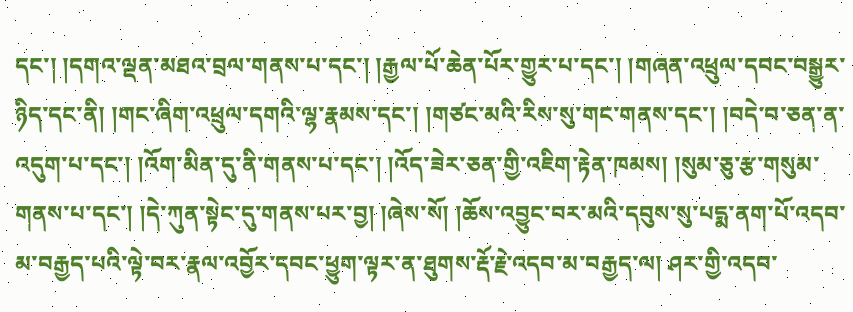དང་། །དགའ་ལྡན་མཐའ་བྲལ་གནས་པ་དང་། །རྒྱལ་པོ་ཆེན་པོར་གྱུར་པ་དང་། །གཞན་འཕྲུལ་དབང་བསྒྱུར་ཉིད་དང་ནི། །གང་ཞིག་འཕྲུལ་དགའི་ལྷ་རྣམས་དང་། །གཙང་མའི་རིས་སུ་གང་གནས་དང་། །བདེ་བ་ཅན་ན་འདུག་པ་དང་། །འོག་མིན་དུ་ནི་གནས་པ་དང་། །འོད་ཟེར་ཅན་གྱི་འཇིག་རྟེན་ཁམས། །སུམ་ཅུ་རྩ་གསུམ་གནས་པ་དང་། །དེ་ཀུན་སྟེང་དུ་གནས་པར་བྱ། །ཞེས་སོ། །ཆོས་འབྱུང་བར་མའི་དབུས་སུ་པདྨ་ནག་པོ་འདབ་མ་བརྒྱད་པའི་ལྟེ་བར་རྣལ་འབྱོར་དབང་ཕྱུག་ལྟར་ན་ཐུགས་རྡོ་རྗེ་འདབ་མ་བརྒྱད་ལ། ཤར་གྱི་འདབ་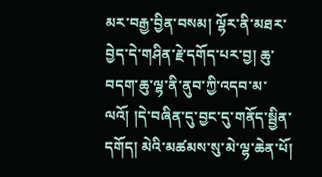མར་བརྒྱ་བྱིན་བསམ། ལྷོར་ནི་མཐར་བྱེད་དེ་གཤིན་རྗེ་དགོད་པར་བྱ། ཆུ་བདག་ཆུ་ལྷ་ནི་ནུབ་ཀྱི་འདབ་མ་ལའོ། །དེ་བཞིན་དུ་བྱང་དུ་གནོད་སྦྱིན་དགོད། མེའི་མཚམས་སུ་མེ་ལྷ་ཆེན་པོ།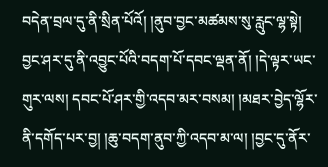བདེན་བྲལ་དུ་ནི་སྲིན་པོའོ། །ནུབ་བྱང་མཚམས་སུ་རླུང་ལྷ་སྟེ། བྱང་ཤར་དུ་ནི་འབྱུང་པོའི་བདག་པོ་དབང་ལྡན་ནོ། །དེ་ལྟར་ཡང་གུར་ལས། དབང་པོ་ཤར་གྱི་འདབ་མར་བསམ། །མཐར་བྱེད་ལྷོར་ནི་དགོད་པར་བྱ། །ཆུ་བདག་ནུབ་ཀྱི་འདབ་མ་ལ། །བྱང་དུ་ནོར་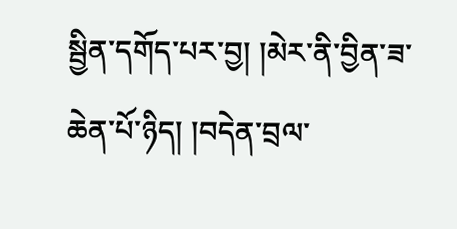སྦྱིན་དགོད་པར་བྱ། །མེར་ནི་བྱིན་ཟ་ཆེན་པོ་ཉིད། །བདེན་བྲལ་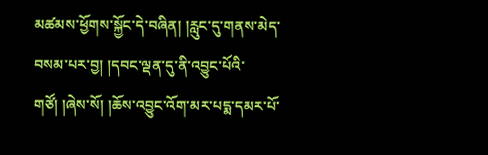མཚམས་ཕྱོགས་སྐྱོང་དེ་བཞིན། །རླུང་དུ་གནས་མེད་བསམ་པར་བྱ། །དབང་ལྡན་དུ་ནི་འབྱུང་པོའི་གཙོ། །ཞེས་སོ། །ཆོས་འབྱུང་འོག་མར་པདྨ་དམར་པོ་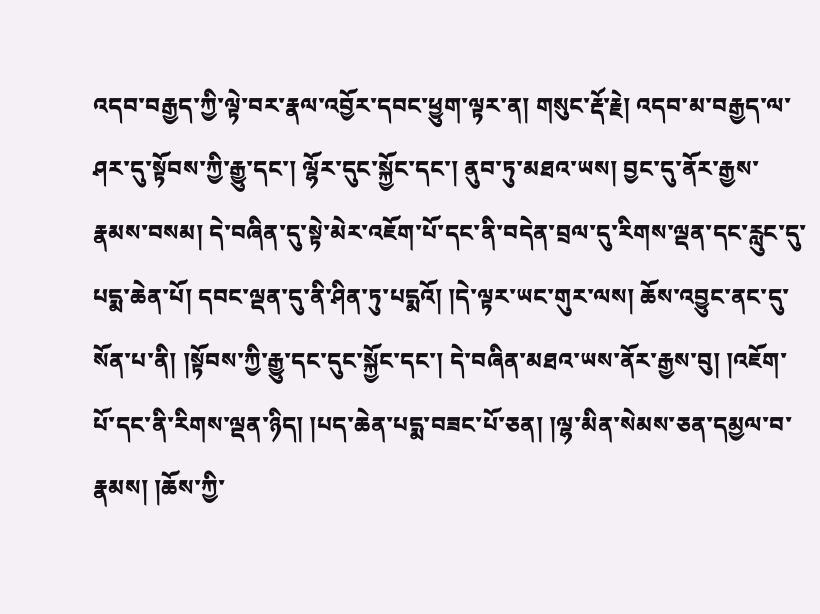འདབ་བརྒྱད་ཀྱི་ལྟེ་བར་རྣལ་འབྱོར་དབང་ཕྱུག་ལྟར་ན། གསུང་རྡོ་རྗེ། འདབ་མ་བརྒྱད་ལ་ཤར་དུ་སྟོབས་ཀྱི་རྒྱུ་དང་། ལྷོར་དུང་སྐྱོང་དང་། ནུབ་ཏུ་མཐའ་ཡས། བྱང་དུ་ནོར་རྒྱས་རྣམས་བསམ། དེ་བཞིན་དུ་སྟེ་མེར་འཇོག་པོ་དང་ནི་བདེན་བྲལ་དུ་རིགས་ལྡན་དང་རླུང་དུ་པདྨ་ཆེན་པོ། དབང་ལྡན་དུ་ནི་ཤིན་ཏུ་པདྨའོ། །དེ་ལྟར་ཡང་གུར་ལས། ཆོས་འབྱུང་ནང་དུ་སོན་པ་ནི། །སྟོབས་ཀྱི་རྒྱུ་དང་དུང་སྐྱོང་དང་། དེ་བཞིན་མཐའ་ཡས་ནོར་རྒྱས་བུ། །འཇོག་པོ་དང་ནི་རིགས་ལྡན་ཉིད། །པད་ཆེན་པདྨ་བཟང་པོ་ཅན། །ལྷ་མིན་སེམས་ཅན་དམྱལ་བ་རྣམས། །ཆོས་ཀྱི་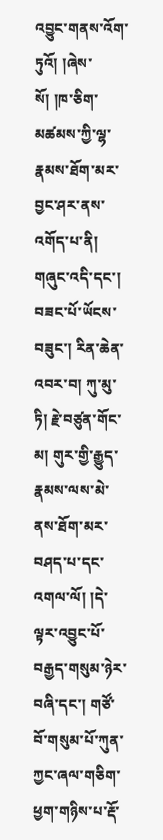འབྱུང་གནས་འོག་ཏུའོ། །ཞེས་སོ། །ཁ་ཅིག་མཚམས་ཀྱི་ལྷ་རྣམས་ཐོག་མར་བྱང་ཤར་ནས་འགོད་པ་ནི། གཞུང་འདི་དང་། བཟང་པོ་ཡོངས་བཟུང་། རིན་ཆེན་འབར་བ། ཀུ་མུ་ཏི། རྗེ་བཙུན་གོང་མ། གུར་གྱི་རྒྱུད་རྣམས་ལས་མེ་ནས་ཐོག་མར་བཤད་པ་དང་འགལ་ལོ། །དེ་ལྟར་འབྱུང་པོ་བརྒྱད་གསུམ་ཉེར་བཞི་དང་། གཙོ་བོ་གསུམ་པོ་ཀུན་ཀྱང་ཞལ་གཅིག་ཕྱག་གཉིས་པ་རྡོ་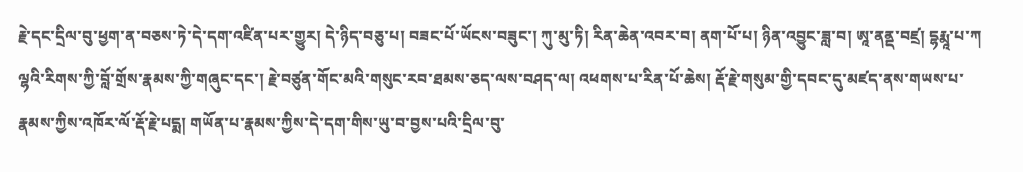རྗེ་དང་དྲིལ་བུ་ཕྱག་ན་བཅས་ཏེ་དེ་དག་འཛིན་པར་གྱུར། དེ་ཉིད་བཅུ་པ། བཟང་པོ་ཡོངས་བཟུང་། ཀུ་མུ་ཏི། རིན་ཆེན་འབར་བ། ནག་པོ་པ། ཉིན་འབྱུང་ཟླ་བ། ཨཱ་ནནྡ་བཛྲ། དྷརྨཱ་པ་ཀ ལྷའི་རིགས་ཀྱི་བློ་གྲོས་རྣམས་ཀྱི་གཞུང་དང་། རྗེ་བཙུན་གོང་མའི་གསུང་རབ་ཐམས་ཅད་ལས་བཤད་ལ། འཕགས་པ་རིན་པོ་ཆེས། རྡོ་རྗེ་གསུམ་གྱི་དབང་དུ་མཛད་ནས་གཡས་པ་རྣམས་ཀྱིས་འཁོར་ལོ་རྡོ་རྗེ་པདྨ། གཡོན་པ་རྣམས་ཀྱིས་དེ་དག་གིས་ཡུ་བ་བྱས་པའི་དྲིལ་བུ་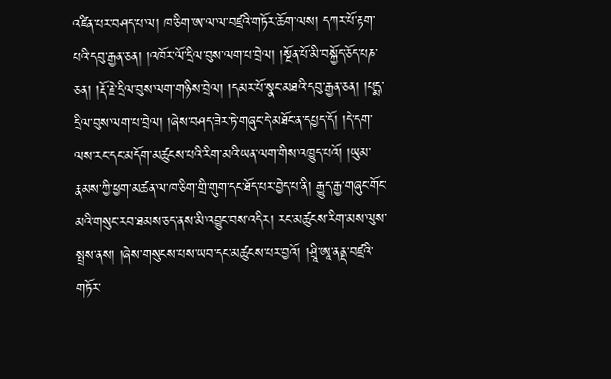འཛིན་པར་བཤད་པ་ལ། ཁ་ཅིག་ཨ་ལ་ལ་བཛྲའི་གཏོར་ཆོག་ལས། དཀར་པོ་རྟག་པའི་དབུ་རྒྱན་ཅན། །འཁོར་ལོ་དྲིལ་བུས་ལག་པ་བྲེལ། །སྔོན་པོ་མི་བསྐྱོད་ཅོད་པཎ་ཅན། །རྡོ་རྗེ་དྲིལ་བུས་ལག་གཉིས་བྲེལ། །དམར་པོ་སྣང་མཐའི་དབུ་རྒྱན་ཅན། །པདྨ་དྲིལ་བུས་ལག་པ་བྲེལ། །ཞེས་བཤད་ཟེར་ཏེ་གཞུང་དེ་མཐོང་ན་དཔྱད་དོ། །དེ་དག་ལས་རང་དང་མདོག་མཚུངས་པའི་རིག་མའི་ཡན་ལག་གིས་འཁྱུད་པའོ། །ཡུམ་རྣམས་ཀྱི་ཕྱག་མཚན་ལ་ཁ་ཅིག་གྲི་གུག་དང་ཐོད་པར་བྱེད་པ་ནི། རྒྱུད་རྒྱ་གཞུང་གོང་མའི་གསུང་རབ་ཐམས་ཅད་ནས་མི་འབྱུང་བས་འདིར། རང་མཚུངས་རིག་མས་ལུས་སྤྲས་ནས། །ཞེས་གསུངས་པས་ཡབ་དང་མཚུངས་པར་བྱའོ། །ཤྲཱི་ཨཱ་ནནྡ་བཛྲའི་གཏོར་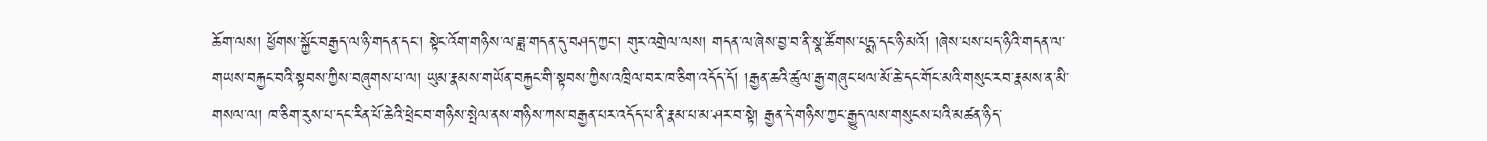ཆོག་ལས། ཕྱོགས་སྐྱོང་བརྒྱད་ལ་ཉི་གདན་དང་། སྟེང་འོག་གཉིས་ལ་ཟླ་གདན་དུ་བཤད་ཀྱང་། གུར་འགྲེལ་ལས། གདན་ལ་ཞེས་བྱ་བ་ནི་སྣ་ཚོགས་པདྨ་དང་ཉི་མའོ། །ཞེས་པས་པད་ཉིའི་གདན་ལ་གཡས་བརྐྱང་བའི་སྟབས་ཀྱིས་བཞུགས་པ་ལ། ཡུམ་རྣམས་གཡོན་བརྐྱང་གི་སྟབས་ཀྱིས་འཁྲིལ་བར་ཁ་ཅིག་འདོད་དོ། །རྒྱན་ཆའི་ཚུལ་རྒྱ་གཞུང་ཕལ་མོ་ཆེ་དང་གོང་མའི་གསུང་རབ་རྣམས་ན་མི་གསལ་ལ། ཁ་ཅིག་རུས་པ་དང་རིན་པོ་ཆེའི་ཕྲེང་བ་གཉིས་སྤེལ་ནས་གཉིས་ཀས་བརྒྱན་པར་འདོད་པ་ནི་རྣམ་པ་མ་ཤར་བ་སྟེ། རྒྱན་དེ་གཉིས་ཀྱང་རྒྱུད་ལས་གསུངས་པའི་མཚན་ཉིད་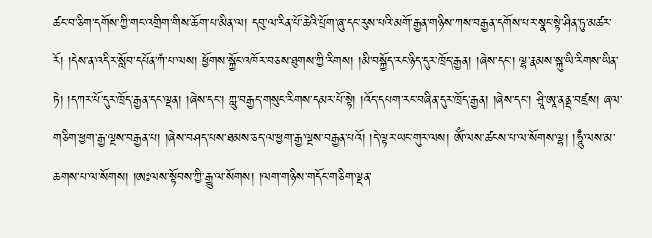ཚང་བ་ཅིག་དགོས་ཀྱི་གང་འགྲིག་གིས་ཆོག་པ་མིན་ལ། དབུ་ལ་རིན་པོ་ཆེའི་པྲོག་ཞུ་དང་རུས་པའི་མགོ་རྒྱན་གཉིས་ཀས་བརྒྱན་དགོས་པར་སྣང་སྟེ་ཤིན་ཏུ་མཚར་རོ། །དེས་ན་འདིར་སློབ་དཔོན་ཀཾ་པ་ལས། ཕྱོགས་སྐྱོང་འཁོར་བཅས་ཐུགས་ཀྱི་རིགས། །མི་བསྐྱོད་རང་ཉིད་དུར་ཁྲོད་རྒྱན། །ཞེས་དང་། ལྷ་རྣམས་སྐུ་ཡི་རིགས་ཡིན་ཏེ། །དཀར་པོ་དུར་ཁྲོད་རྒྱན་དང་ལྡན། །ཞེས་དང་། ཀླུ་བརྒྱད་གསུང་རིགས་དམར་པོ་སྟེ། །འོད་དཔག་རང་བཞིན་དུར་ཁྲོད་རྒྱན། །ཞེས་དང་། ཤྲཱི་ཨཱ་ནནྡ་བཛྲས། ཞལ་གཅིག་ཕྱག་རྒྱ་ལྔས་བརྒྱན་པ། །ཞེས་བཤད་པས་ཐམས་ཅད་ལ་ཕྱག་རྒྱ་ལྔས་བརྒྱན་པའོ། །དེ་ལྟར་ཡང་གུར་ལས། ཨོཾ་ལས་ཚངས་པ་ལ་སོགས་ལྷ། །ཧཱུྃ་ལས་མ་ཆགས་པ་ལ་སོགས། །ཨཿལས་སྟོབས་ཀྱི་རྒྱུ་ལ་སོགས། །ལག་གཉིས་གདོང་གཅིག་ལྡན་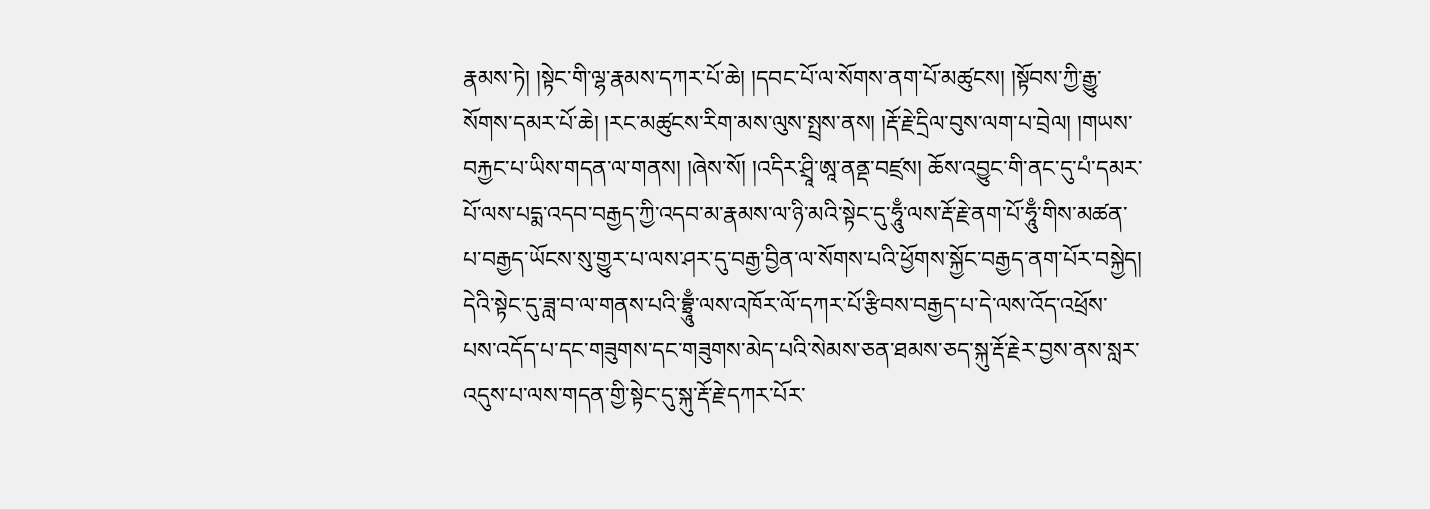རྣམས་ཏེ། །སྟེང་གི་ལྷ་རྣམས་དཀར་པོ་ཆེ། །དབང་པོ་ལ་སོགས་ནག་པོ་མཚུངས། །སྟོབས་ཀྱི་རྒྱུ་སོགས་དམར་པོ་ཆེ། །རང་མཚུངས་རིག་མས་ལུས་སྤྲས་ནས། །རྡོ་རྗེ་དྲིལ་བུས་ལག་པ་བྲེལ། །གཡས་བརྐྱང་པ་ཡིས་གདན་ལ་གནས། །ཞེས་སོ། །འདིར་ཤྲཱི་ཨཱ་ནནྡ་བཛྲས། ཆོས་འབྱུང་གི་ནང་དུ་པཾ་དམར་པོ་ལས་པདྨ་འདབ་བརྒྱད་ཀྱི་འདབ་མ་རྣམས་ལ་ཉི་མའི་སྟེང་དུ་ཧཱུྃ་ལས་རྡོ་རྗེ་ནག་པོ་ཧཱུྃ་གིས་མཚན་པ་བརྒྱད་ཡོངས་སུ་གྱུར་པ་ལས་ཤར་དུ་བརྒྱ་བྱིན་ལ་སོགས་པའི་ཕྱོགས་སྐྱོང་བརྒྱད་ནག་པོར་བསྐྱེད། དེའི་སྟེང་དུ་ཟླ་བ་ལ་གནས་པའི་བྷྲཱུྃ་ལས་འཁོར་ལོ་དཀར་པོ་རྩིབས་བརྒྱད་པ་དེ་ལས་འོད་འཕྲོས་པས་འདོད་པ་དང་གཟུགས་དང་གཟུགས་མེད་པའི་སེམས་ཅན་ཐམས་ཅད་སྐུ་རྡོ་རྗེར་བྱས་ནས་སླར་འདུས་པ་ལས་གདན་གྱི་སྟེང་དུ་སྐུ་རྡོ་རྗེ་དཀར་པོར་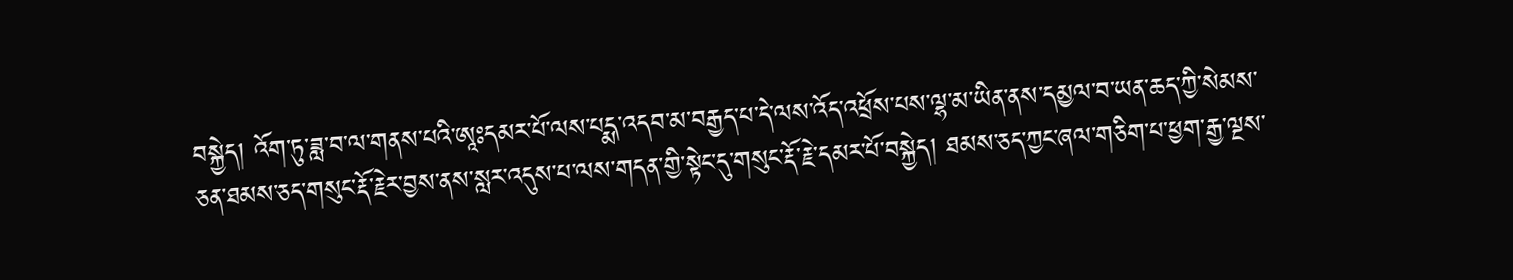བསྐྱེད། འོག་ཏུ་ཟླ་བ་ལ་གནས་པའི་ཨཱཿདམར་པོ་ལས་པདྨ་འདབ་མ་བརྒྱད་པ་དེ་ལས་འོད་འཕྲོས་པས་ལྷ་མ་ཡིན་ནས་དམྱལ་བ་ཡན་ཆད་ཀྱི་སེམས་ཅན་ཐམས་ཅད་གསུང་རྡོ་རྗེར་བྱས་ནས་སླར་འདུས་པ་ལས་གདན་གྱི་སྟེང་དུ་གསུང་རྡོ་རྗེ་དམར་པོ་བསྐྱེད། ཐམས་ཅད་ཀྱང་ཞལ་གཅིག་པ་ཕྱག་རྒྱ་ལྔས་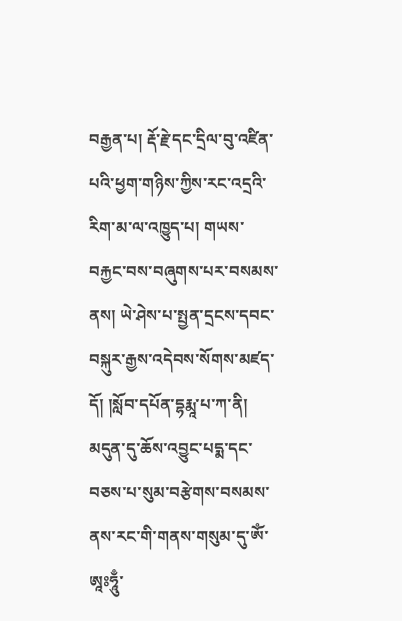བརྒྱན་པ། རྡོ་རྗེ་དང་དྲིལ་བུ་འཛིན་པའི་ཕྱག་གཉིས་ཀྱིས་རང་འདྲའི་རིག་མ་ལ་འཁྱུད་པ། གཡས་བརྐྱང་བས་བཞུགས་པར་བསམས་ནས། ཡེ་ཤེས་པ་སྤྱན་དྲངས་དབང་བསྐུར་རྒྱས་འདེབས་སོགས་མཛད་དོ། །སློབ་དཔོན་དྷརྨཱ་པ་ཀ་ནི། མདུན་དུ་ཆོས་འབྱུང་པདྨ་དང་བཅས་པ་སུམ་བརྩེགས་བསམས་ནས་རང་གི་གནས་གསུམ་དུ་ཨོཾ་ཨཱཿཧཱུྃ་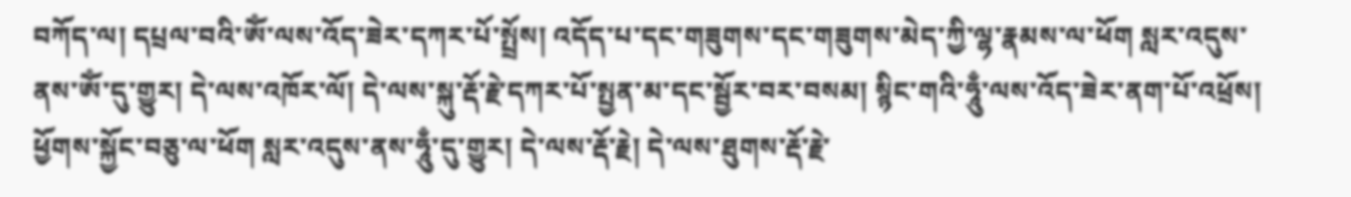བཀོད་ལ། དཔྲལ་བའི་ཨོཾ་ལས་འོད་ཟེར་དཀར་པོ་སྤྲོས། འདོད་པ་དང་གཟུགས་དང་གཟུགས་མེད་ཀྱི་ལྷ་རྣམས་ལ་ཕོག སླར་འདུས་ནས་ཨོཾ་དུ་གྱུར། དེ་ལས་འཁོར་ལོ། དེ་ལས་སྐུ་རྡོ་རྗེ་དཀར་པོ་སྤྱན་མ་དང་སྦྱོར་བར་བསམ། སྙིང་གའི་ཧཱུྃ་ལས་འོད་ཟེར་ནག་པོ་འཕྲོས། ཕྱོགས་སྐྱོང་བཅུ་ལ་ཕོག སླར་འདུས་ནས་ཧཱུྃ་དུ་གྱུར། དེ་ལས་རྡོ་རྗེ། དེ་ལས་ཐུགས་རྡོ་རྗེ་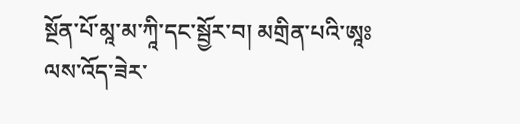སྔོན་པོ་མཱ་མ་ཀཱི་དང་སྦྱོར་བ། མགྲིན་པའི་ཨཱཿལས་འོད་ཟེར་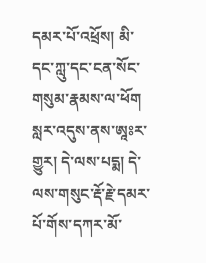དམར་པོ་འཕྲོས། མི་དང་ཀླུ་དང་ངན་སོང་གསུམ་རྣམས་ལ་ཕོག སླར་འདུས་ནས་ཨཱཿར་གྱུར། དེ་ལས་པདྨ། དེ་ལས་གསུང་རྡོ་རྗེ་དམར་པོ་གོས་དཀར་མོ་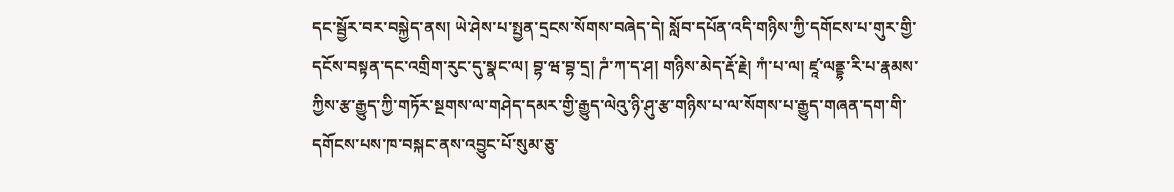དང་སྦྱོར་བར་བསྐྱེད་ནས། ཡེ་ཤེས་པ་སྤྱན་དྲངས་སོགས་བཞེད་དེ། སློབ་དཔོན་འདི་གཉིས་ཀྱི་དགོངས་པ་གུར་གྱི་དངོས་བསྟན་དང་འགྲིག་རུང་དུ་སྣང་ལ། བྷ་ཝ་བྷ་དྲ། ཌཾ་ཀ་ད་ཤ། གཉིས་མེད་རྡོ་རྗེ། ཀཾ་པ་ལ། ཛཱ་ལནྡྷ་རི་པ་རྣམས་ཀྱིས་རྩ་རྒྱུད་ཀྱི་གཏོར་སྔགས་ལ་གཤེད་དམར་གྱི་རྒྱུད་ལེའུ་ཉི་ཤུ་རྩ་གཉིས་པ་ལ་སོགས་པ་རྒྱུད་གཞན་དག་གི་དགོངས་པས་ཁ་བསྐང་ནས་འབྱུང་པོ་སུམ་ཅུ་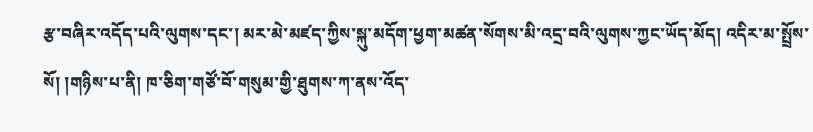རྩ་བཞིར་འདོད་པའི་ལུགས་དང་། མར་མེ་མཛད་ཀྱིས་སྐུ་མདོག་ཕྱག་མཚན་སོགས་མི་འདྲ་བའི་ལུགས་ཀྱང་ཡོད་མོད། འདིར་མ་སྤྲོས་སོ། །གཉིས་པ་ནི། ཁ་ཅིག་གཙོ་བོ་གསུམ་གྱི་ཐུགས་ཀ་ནས་འོད་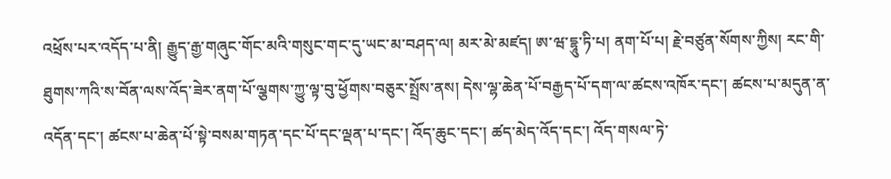འཕྲོས་པར་འདོད་པ་ནི། རྒྱུད་རྒྱ་གཞུང་གོང་མའི་གསུང་གང་དུ་ཡང་མ་བཤད་ལ། མར་མེ་མཛད། ཨ་ཝ་དྷཱུ་ཏི་པ། ནག་པོ་པ། རྗེ་བཙུན་སོགས་ཀྱིས། རང་གི་ཐུགས་ཀའི་ས་བོན་ལས་འོད་ཟེར་ནག་པོ་ལྕགས་ཀྱུ་ལྟ་བུ་ཕྱོགས་བཅུར་སྤྲོས་ནས། དེས་ལྷ་ཆེན་པོ་བརྒྱད་པོ་དག་ལ་ཚངས་འཁོར་དང་། ཚངས་པ་མདུན་ན་འདོན་དང་། ཚངས་པ་ཆེན་པོ་སྟེ་བསམ་གཏན་དང་པོ་དང་ལྡན་པ་དང་། འོད་ཆུང་དང་། ཚད་མེད་འོད་དང་། འོད་གསལ་ཏེ་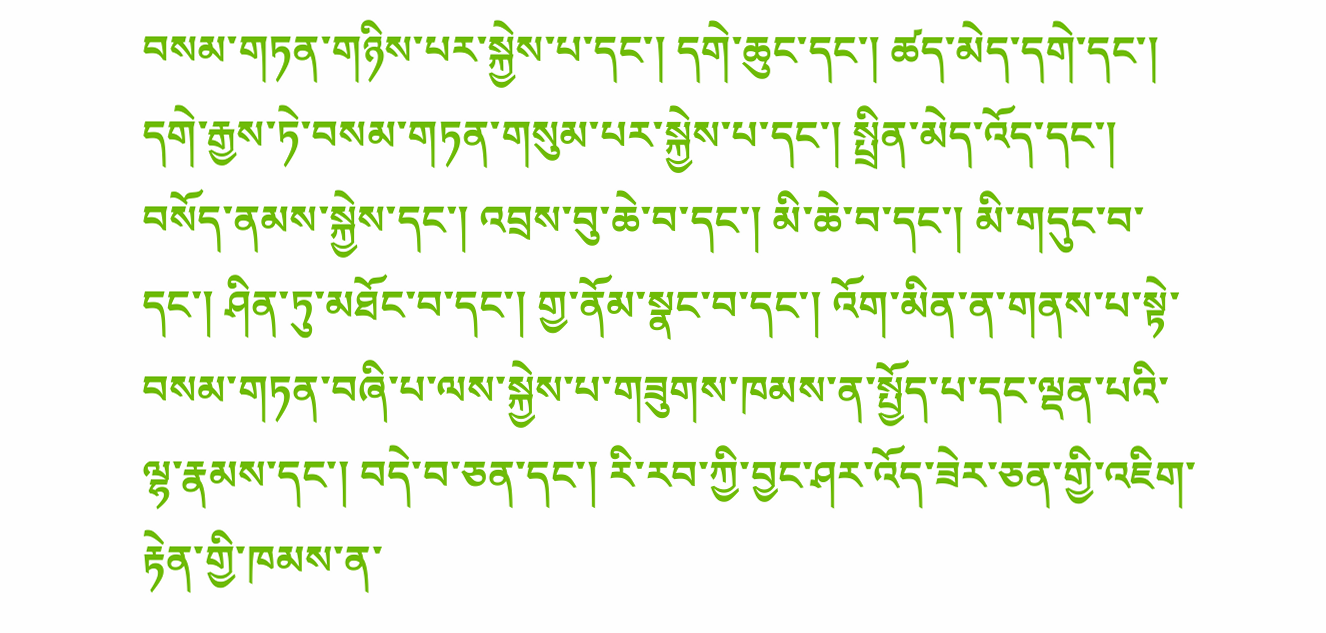བསམ་གཏན་གཉིས་པར་སྐྱེས་པ་དང་། དགེ་ཆུང་དང་། ཚད་མེད་དགེ་དང་། དགེ་རྒྱས་ཏེ་བསམ་གཏན་གསུམ་པར་སྐྱེས་པ་དང་། སྤྲིན་མེད་འོད་དང་། བསོད་ནམས་སྐྱེས་དང་། འབྲས་བུ་ཆེ་བ་དང་། མི་ཆེ་བ་དང་། མི་གདུང་བ་དང་། ཤིན་ཏུ་མཐོང་བ་དང་། གྱ་ནོམ་སྣང་བ་དང་། འོག་མིན་ན་གནས་པ་སྟེ་བསམ་གཏན་བཞི་པ་ལས་སྐྱེས་པ་གཟུགས་ཁམས་ན་སྤྱོད་པ་དང་ལྡན་པའི་ལྷ་རྣམས་དང་། བདེ་བ་ཅན་དང་། རི་རབ་ཀྱི་བྱང་ཤར་འོད་ཟེར་ཅན་གྱི་འཇིག་རྟེན་གྱི་ཁམས་ན་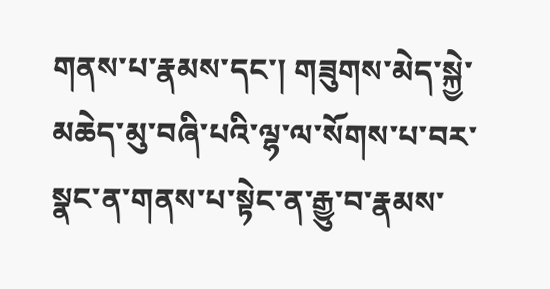གནས་པ་རྣམས་དང་། གཟུགས་མེད་སྐྱེ་མཆེད་མུ་བཞི་པའི་ལྷ་ལ་སོགས་པ་བར་སྣང་ན་གནས་པ་སྟེང་ན་རྒྱུ་བ་རྣམས་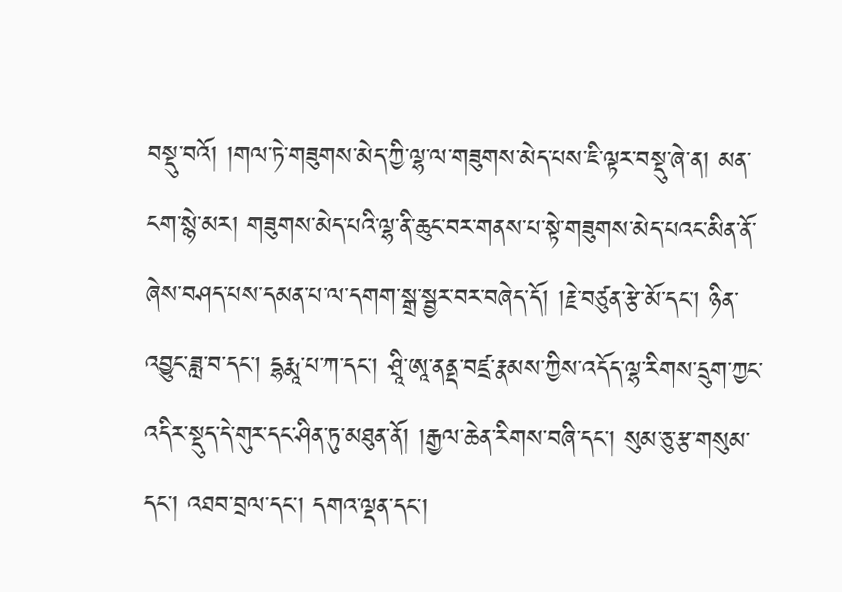བསྡུ་བའོ། །གལ་ཏེ་གཟུགས་མེད་ཀྱི་ལྷ་ལ་གཟུགས་མེད་པས་ཇི་ལྟར་བསྡུ་ཞེ་ན། མན་ངག་སྙེ་མར། གཟུགས་མེད་པའི་ལྷ་ནི་ཆུང་བར་གནས་པ་སྟེ་གཟུགས་མེད་པའང་མིན་ནོ་ཞེས་བཤད་པས་དམན་པ་ལ་དགག་སྒྲ་སྦྱར་བར་བཞེད་དོ། །རྗེ་བཙུན་རྩེ་མོ་དང་། ཉིན་འབྱུང་ཟླ་བ་དང་། དྷརྨཱ་པ་ཀ་དང་། ཤྲཱི་ཨཱ་ནནྡ་བཛྲ་རྣམས་ཀྱིས་འདོད་ལྷ་རིགས་དྲུག་ཀྱང་འདིར་སྡུད་དེ་གུར་དང་ཤིན་ཏུ་མཐུན་ནོ། །རྒྱལ་ཆེན་རིགས་བཞི་དང་། སུམ་ཅུ་རྩ་གསུམ་དང་། འཐབ་བྲལ་དང་། དགའ་ལྡན་དང་།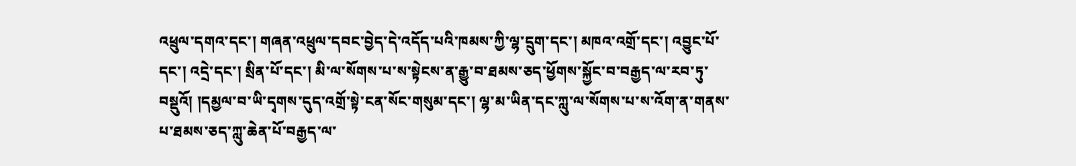འཕྲུལ་དགའ་དང་། གཞན་འཕྲུལ་དབང་བྱེད་དེ་འདོད་པའི་ཁམས་ཀྱི་ལྷ་དྲུག་དང་། མཁའ་འགྲོ་དང་། འབྱུང་པོ་དང་། འདྲེ་དང་། སྲིན་པོ་དང་། མི་ལ་སོགས་པ་ས་སྟེངས་ན་རྒྱུ་བ་ཐམས་ཅད་ཕྱོགས་སྐྱོང་བ་བརྒྱད་ལ་རབ་ཏུ་བསྡུའོ། །དམྱལ་བ་ཡི་དྭགས་དུད་འགྲོ་སྟེ་ངན་སོང་གསུམ་དང་། ལྷ་མ་ཡིན་དང་ཀླུ་ལ་སོགས་པ་ས་འོག་ན་གནས་པ་ཐམས་ཅད་ཀླུ་ཆེན་པོ་བརྒྱད་ལ་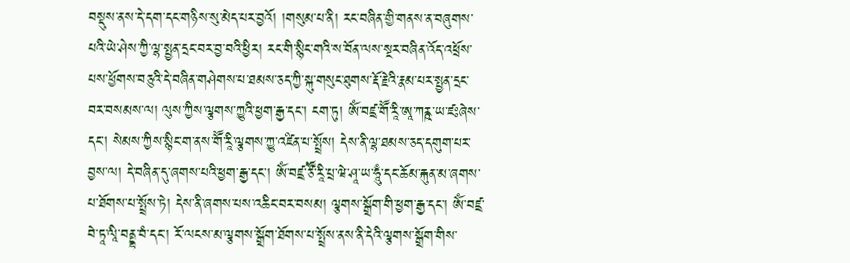བསྡུས་ནས་དེ་དག་དང་གཉིས་སུ་མེད་པར་བྱའོ། །གསུམ་པ་ནི། རང་བཞིན་གྱི་གནས་ན་བཞུགས་པའི་ཡེ་ཤེས་ཀྱི་ལྷ་སྤྱན་དྲང་བར་བྱ་བའི་ཕྱིར། རང་གི་སྙིང་གའི་ས་བོན་ལས་སྔར་བཞིན་འོད་འཕྲོས་པས་ཕྱོགས་བཅུའི་དེ་བཞིན་གཤེགས་པ་ཐམས་ཅད་ཀྱི་སྐུ་གསུང་ཐུགས་རྡོ་རྗེའི་རྣམ་པར་སྤྱན་དྲང་བར་བསམས་ལ། ལུས་ཀྱིས་ལྕགས་ཀྱུའི་ཕྱག་རྒྱ་དང་། ངག་ཏུ། ཨོཾ་བཛྲ་གཽ་རཱི་ཨཱ་ཀརྵ་ཡ་ཛཿཞེས་དང་། སེམས་ཀྱིས་སྙིང་ག་ནས་གཽ་རཱི་ལྕགས་ཀྱུ་འཛིན་པ་སྤྲོས། དེས་ནི་ལྷ་ཐམས་ཅད་དགུག་པར་བྱས་ལ། དེ་བཞིན་དུ་ཞགས་པའི་ཕྱག་རྒྱ་དང་། ཨོཾ་བཛྲ་ཙཽ་རཱི་པྲ་ཝེ་ཤཱ་ཡ་ཧཱུྃ་དང་ཆོམ་རྐུན་མ་ཞགས་པ་ཐོགས་པ་སྤྲོས་ཏེ། དེས་ནི་ཞགས་པས་འཆིང་བར་བསམ། ལྕགས་སྒྲོག་གི་ཕྱག་རྒྱ་དང་། ཨོཾ་བཛྲ་བེ་ཏཱ་ལཱི་བནྡྷ་བཾ་དང་། རོ་ལངས་མ་ལྕགས་སྒྲོག་ཐོགས་པ་སྤྲོས་ནས་ནི་དེའི་ལྕགས་སྒྲོག་གིས་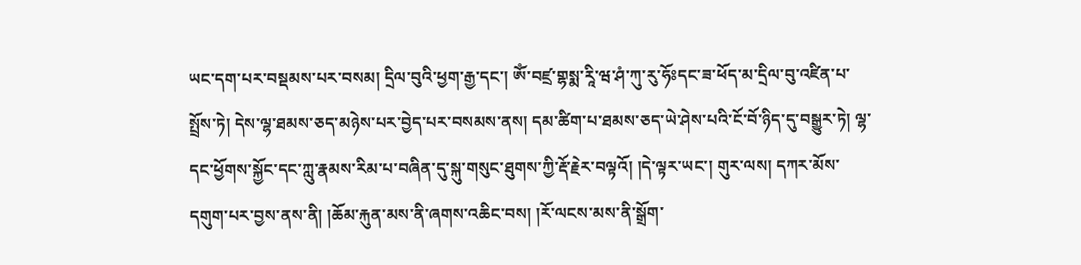ཡང་དག་པར་བསྡམས་པར་བསམ། དྲིལ་བུའི་ཕྱག་རྒྱ་དང་། ཨོཾ་བཛྲ་གྷསྨ་རཱི་ཝ་ཤཾ་ཀུ་རུ་ཧོཿདང་ཟ་ཕོད་མ་དྲིལ་བུ་འཛིན་པ་སྤྲོས་ཏེ། དེས་ལྷ་ཐམས་ཅད་མཉེས་པར་བྱེད་པར་བསམས་ནས། དམ་ཚིག་པ་ཐམས་ཅད་ཡེ་ཤེས་པའི་ངོ་བོ་ཉིད་དུ་བསྒྱུར་ཏེ། ལྷ་དང་ཕྱོགས་སྐྱོང་དང་ཀླུ་རྣམས་རིམ་པ་བཞིན་དུ་སྐུ་གསུང་ཐུགས་ཀྱི་རྡོ་རྗེར་བལྟའོ། །དེ་ལྟར་ཡང་། གུར་ལས། དཀར་མོས་དགུག་པར་བྱས་ནས་ནི། །ཆོམ་རྐུན་མས་ནི་ཞགས་འཆིང་བས། །རོ་ལངས་མས་ནི་སྒྲོག་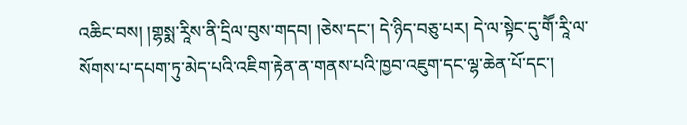འཆིང་བས། །གྷསྨ་རཱིས་ནི་དྲིལ་བུས་གདབ། །ཅེས་དང་། དེ་ཉིད་བཅུ་པར། དེ་ལ་སྟེང་དུ་གཽ་རཱི་ལ་སོགས་པ་དཔག་ཏུ་མེད་པའི་འཇིག་རྟེན་ན་གནས་པའི་ཁྱབ་འཇུག་དང་ལྷ་ཆེན་པོ་དང་།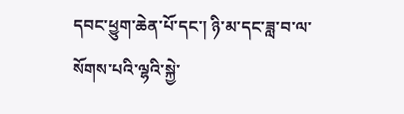དབང་ཕྱུག་ཆེན་པོ་དང་། ཉི་མ་དང་ཟླ་བ་ལ་སོགས་པའི་ལྷའི་སྐྱེ་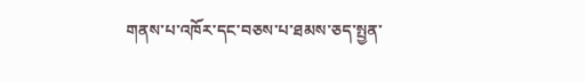གནས་པ་འཁོར་དང་བཅས་པ་ཐམས་ཅད་སྤྱན་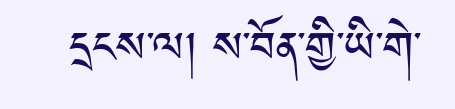དྲངས་ལ། ས་བོན་གྱི་ཡི་གེ་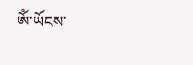ཨོཾ་ཡོངས་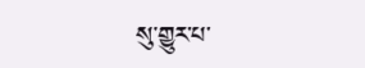སུ་གྱུར་པ་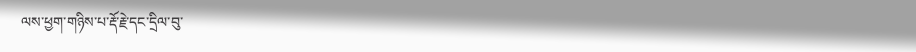ལས་ཕྱག་གཉིས་པ་རྡོ་རྗེ་དང་དྲིལ་བུ་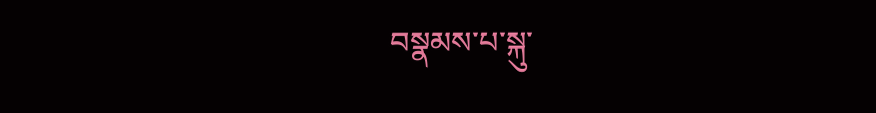བསྣམས་པ་སྐུ་